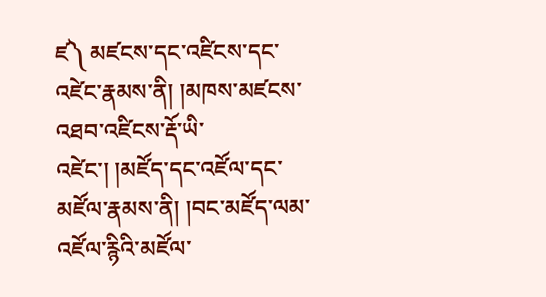ཛ༽ མཛངས་དང་འཛིངས་དང་འཛེང་རྣམས་ནི། །མཁས་མཛངས་འཐབ་འཛིངས་རྡོ་ཡི་འཛེང་། །མཛོད་དང་འཛོལ་དང་མཛོལ་རྣམས་ནི། །བང་མཛོད་ལམ་འཛོལ་རྙིའི་མཛོལ་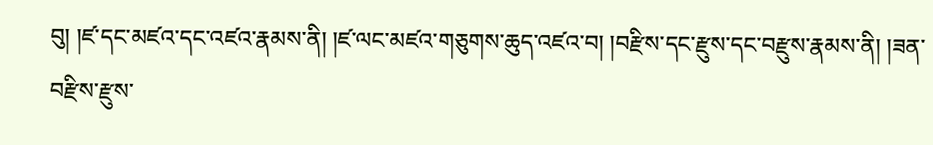བུ། །ཛ་དང་མཛའ་དང་འཛའ་རྣམས་ནི། །ཛ་ལང་མཛའ་གཅུགས་ཆུད་འཛའ་བ། །བརྫིས་དང་རྫུས་དང་བརྫུས་རྣམས་ནི། །ཟན་བརྫིས་རྫུས་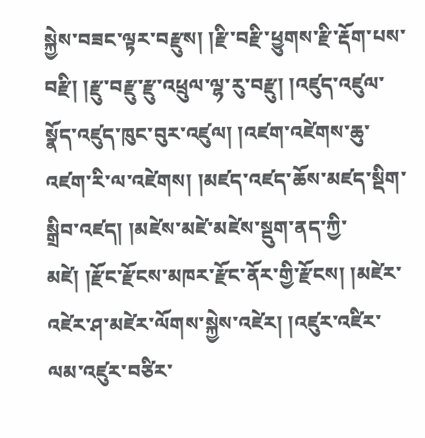སྐྱེས་བཟང་ལྟར་བརྫུས། །རྫི་བརྫི་ཕྱུགས་རྫི་རྡོག་པས་བརྫི། །རྫུ་བརྫུ་རྫུ་འཕྲུལ་ལྷ་རུ་བརྫུ། །འཛུད་འཛུལ་སྣོད་འཛུད་ཁུང་བུར་འཛུལ། །འཛག་འཛེགས་ཆུ་འཛག་རི་ལ་འཛེགས། །མཛད་འཛད་ཆོས་མཛད་སྡིག་སྒྲིབ་འཛད། །མཛེས་མཛེ་མཛེས་སྡུག་ནད་ཀྱི་མཛེ། །རྫོང་རྫོངས་མཁར་རྫོང་ནོར་གྱི་རྫོངས། །མཛེར་འཛེར་ཤ་མཛེར་ལོགས་སྐྱེས་འཛེར། །འཛུར་འཛིར་ལམ་འཛུར་བཙིར་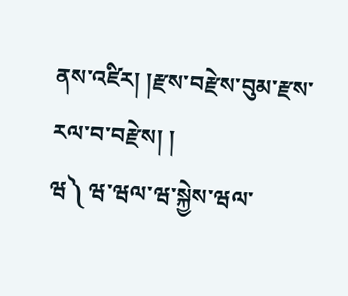ནས་འཛིར། །རྫས་བརྫེས་བུམ་རྫས་རལ་བ་བརྫེས། །
ཝ༽ ཝ་ཝལ་ཝ་སྐྱེས་ཝལ་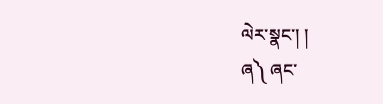ལེར་སྣང་། །
ཞ༽ ཞང་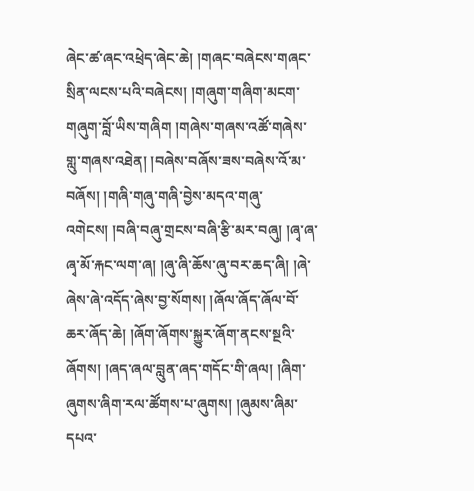ཞེང་ཚ་ཞང་འཕྲེད་ཞེང་ཆེ། །གཞང་བཞེངས་གཞང་སྲིན་ལངས་པའི་བཞེངས། །གཞུག་གཞིག་མངག་གཞུག་བློ་ཡིས་གཞིག །གཞེས་གཞས་འཚོ་གཞེས་གླུ་གཞས་འཐེན། །བཞེས་བཞོས་ཟས་བཞེས་འོ་མ་བཞོས། །གཞི་གཞུ་གཞི་བྱེས་མདའ་གཞུ་འགེངས། །བཞི་བཞུ་གྲངས་བཞི་རྩི་མར་བཞུ། །ཞྭ་ཞ་ཞྭ་མོ་རྐང་ལག་ཞ། །ཞུ་ཞི་ཆོས་ཞུ་བར་ཆད་ཞི། །ཞེ་ཞེས་ཞེ་འདོད་ཞེས་བྱ་སོགས། །ཞོལ་ཞོད་ཞོལ་བོ་ཆར་ཞོད་ཆེ། །ཞོག་ཞོགས་སྐྱུར་ཞོག་ནངས་སྔའི་ཞོགས། །ཞད་ཞལ་བླུན་ཞད་གདོང་གི་ཞལ། །ཞིག་ཞུགས་ཞིག་རལ་ཚོགས་པ་ཞུགས། །ཞུམས་ཞིམ་དཔའ་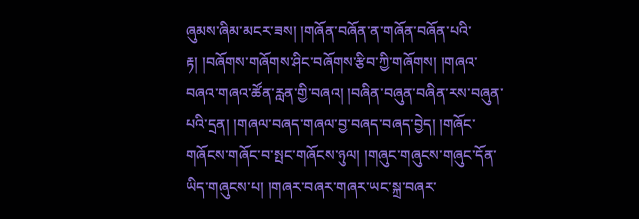ཞུམས་ཞིམ་མངར་ཟས། །གཞོན་བཞོན་ན་གཞོན་བཞོན་པའི་རྟ། །བཞོགས་གཞོགས་ཤིང་བཞོགས་རྩིབ་ཀྱི་གཞོགས། །གཞའ་བཞའ་གཞའ་ཚོན་རླན་གྱི་བཞའ། །བཞིན་བཞུན་བཞིན་རས་བཞུན་པའི་དྲན། །གཞལ་བཞད་གཞལ་བྱ་བཞད་བཞད་བྱེད། །གཞོང་གཞོངས་གཞོང་བ་སྤང་གཞོངས་ཉུལ། །གཞུང་གཞུངས་གཞུང་དོན་ཡིད་གཞུངས་པ། །གཞར་བཞར་གཞར་ཡང་སྐྲ་བཞར་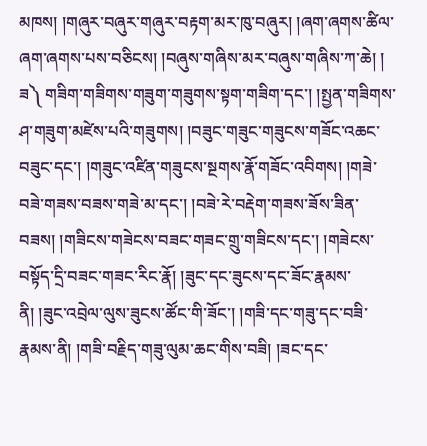མཁས། །གཞུར་བཞུར་གཞུར་བརྟག་མར་ཁུ་བཞུར། །ཞག་ཞགས་ཚིལ་ཞག་ཞགས་པས་བཅིངས། །བཞུས་གཞིས་མར་བཞུས་གཞིས་ཀ་ཆེ། །
ཟ༽ གཟིག་གཟིགས་གཟུག་གཟུགས་སྟག་གཟིག་དང་། །སྤྱན་གཟིགས་ཤ་གཟུག་མཛེས་པའི་གཟུགས། །བཟུང་གཟུང་གཟུངས་གཟོང་འཆང་བཟུང་དང་། །གཟུང་འཛིན་གཟུངས་སྔགས་རྣོ་གཟོང་འབིགས། །གཟེ་བཟེ་གཟས་བཟས་གཟེ་མ་དང་། །བཟེ་རེ་བརྡེག་གཟས་ཟོས་ཟིན་བཟས། །གཟིངས་གཟེངས་བཟང་གཟང་གྲུ་གཟིངས་དང་། །གཟེངས་བསྟོད་དྲི་བཟང་གཟང་རིང་རྣོ། །ཟུང་དང་ཟུངས་དང་ཟོང་རྣམས་ནི། །ཟུང་འབྲེལ་ལུས་ཟུངས་ཚོང་གི་ཟོང་། །གཟི་དང་གཟུ་དང་བཟི་རྣམས་ནི། །གཟི་བརྗིད་གཟུ་ལུམ་ཆང་གིས་བཟི། །ཟང་དང་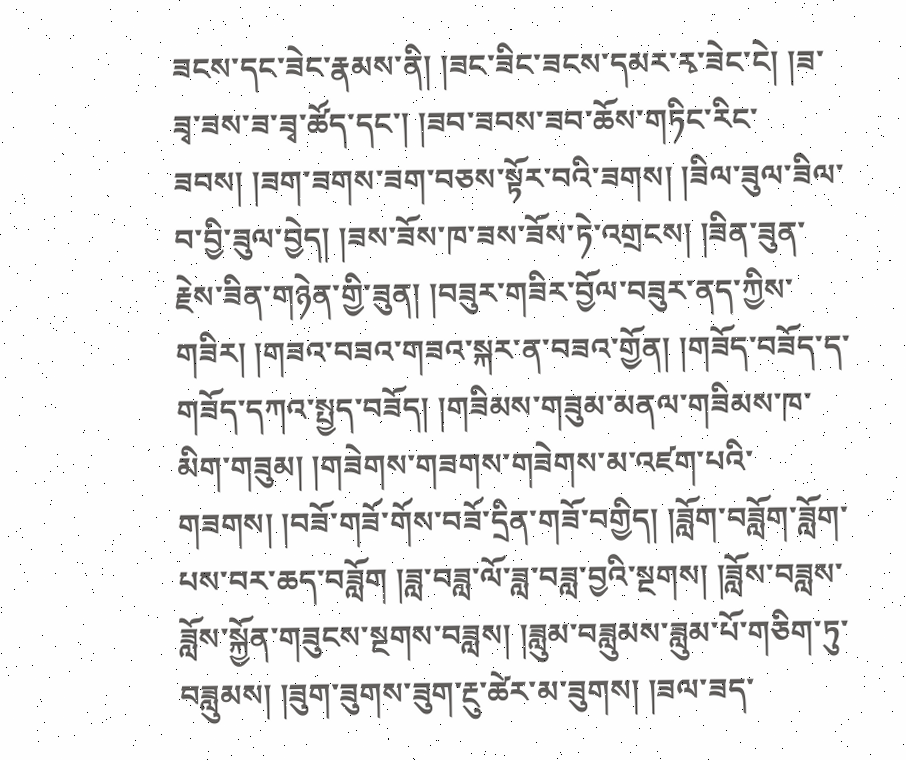ཟངས་དང་ཟེང་རྣམས་ནི། །ཟང་ཟིང་ཟངས་དམར་རྭ་ཟེང་ངེ། །ཟ་ཟྭ་ཟས་ཟ་ཟྭ་ཚོད་དང་། །ཟབ་ཟབས་ཟབ་ཆོས་གཏིང་རིང་ཟབས། །ཟག་ཟགས་ཟག་བཅས་སྟོར་བའི་ཟགས། །ཟིལ་ཟུལ་ཟིལ་བ་བྱི་ཟུལ་བྱེད། །ཟས་ཟོས་ཁ་ཟས་ཟོས་ཏེ་འགྲངས། །ཟིན་ཟུན་རྗེས་ཟིན་གཉེན་གྱི་ཟུན། །བཟུར་གཟིར་བྱོལ་བཟུར་ནད་ཀྱིས་གཟིར། །གཟའ་བཟའ་གཟའ་སྐར་ན་བཟའ་གྱོན། །གཟོད་བཟོད་ད་གཟོད་དཀའ་སྤྱད་བཟོད། །གཟིམས་གཟུམ་མནལ་གཟིམས་ཁ་མིག་གཟུམ། །གཟེགས་གཟགས་གཟེགས་མ་འཛག་པའི་གཟགས། །བཟོ་གཟོ་གོས་བཟོ་དྲིན་གཟོ་བགྱིད། །ཟློག་བཟློག་ཟློག་པས་བར་ཆད་བཟློག །ཟླ་བཟླ་ལོ་ཟླ་བཟླ་བྱའི་སྔགས། །ཟློས་བཟླས་ཟློས་སྐྱོན་གཟུངས་སྔགས་བཟླས། །ཟླུམ་བཟླུམས་ཟླུམ་པོ་གཅིག་ཏུ་བཟླུམས། །ཟུག་ཟུགས་ཟུག་རྔུ་ཚེར་མ་ཟུགས། །ཟལ་ཟད་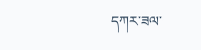དཀར་ཟལ་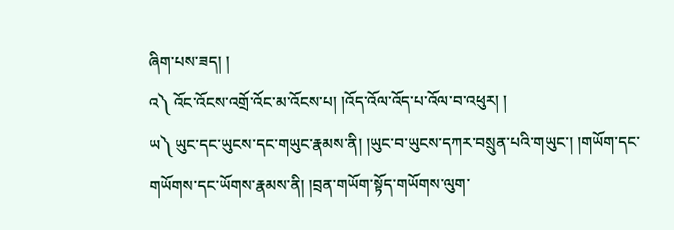ཞིག་པས་ཟད། །
འ༽ འོང་འོངས་འགྲོ་འོང་མ་འོངས་པ། །འོད་འོལ་འོད་པ་འོལ་བ་འཕུར། །
ཡ༽ ཡུང་དང་ཡུངས་དང་གཡུང་རྣམས་ནི། །ཡུང་བ་ཡུངས་དཀར་བསྲུན་པའི་གཡུང་། །གཡོག་དང་གཡོགས་དང་ཡོགས་རྣམས་ནི། །བྲན་གཡོག་སྟོད་གཡོགས་ལུག་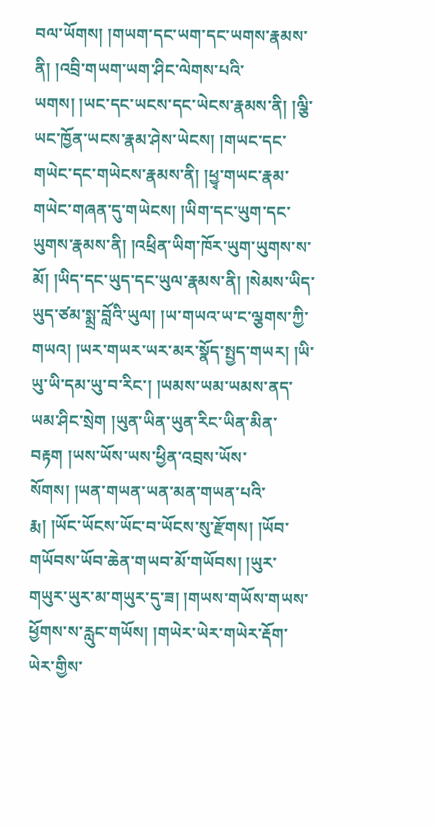བལ་ཡོགས། །གཡག་དང་ཡག་དང་ཡགས་རྣམས་ནི། །འབྲི་གཡག་ཡག་ཤིང་ལེགས་པའི་ཡགས། །ཡང་དང་ཡངས་དང་ཡེངས་རྣམས་ནི། །ལྕི་ཡང་ཁྱོན་ཡངས་རྣམ་ཤེས་ཡེངས། །གཡང་དང་གཡེང་དང་གཡེངས་རྣམས་ནི། །ཕྱྭ་གཡང་རྣམ་གཡེང་གཞན་དུ་གཡེངས། །ཡིག་དང་ཡུག་དང་ཡུགས་རྣམས་ནི། །འཕྲིན་ཡིག་ཁོར་ཡུག་ཡུགས་ས་མོ། །ཡིད་དང་ཡུད་དང་ཡུལ་རྣམས་ནི། །སེམས་ཡིད་ཡུད་ཙམ་སྨྲ་བློའི་ཡུལ། །ཡ་གཡའ་ཡ་ང་ལྕགས་ཀྱི་གཡའ། །ཡར་གཡར་ཡར་མར་སྣོད་སྤྱད་གཡར། །ཡི་ཡུ་ཡི་དམ་ཡུ་བ་རིང་། །ཡམས་ཡམ་ཡམས་ནད་ཡམ་ཤིང་སྲེག །ཡུན་ཡིན་ཡུན་རིང་ཡིན་མིན་བརྟག །ཡས་ཡོས་ཡས་ཕྱིན་འབྲས་ཡོས་སོགས། །ཡན་གཡན་ཡན་མན་གཡན་པའི་རྨ། །ཡོང་ཡོངས་ཡོང་བ་ཡོངས་སུ་རྫོགས། །ཡོབ་གཡོབས་ཡོབ་ཆེན་གཡབ་མོ་གཡོབས། །ཡུར་གཡུར་ཡུར་མ་གཡུར་དུ་ཟ། །གཡས་གཡོས་གཡས་ཕྱོགས་ས་རླུང་གཡོས། །གཡེར་ཡེར་གཡེར་རྡོག་ཡེར་གྱིས་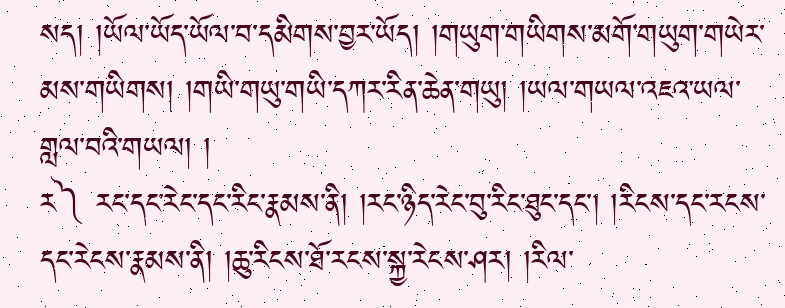སད། །ཡོལ་ཡོད་ཡོལ་བ་དམིགས་བྱར་ཡོད། །གཡུག་གཡིགས་མགོ་གཡུག་གཡེར་མས་གཡིགས། །གཡི་གཡུ་གཡི་དཀར་རིན་ཆེན་གཡུ། །ཡལ་གཡལ་འཇའ་ཡལ་གླལ་བའི་གཡལ། །
ར༽ རང་དང་རེང་དང་རིང་རྣམས་ནི། །རང་ཉིད་རེང་བུ་རིང་ཐུང་དང་། །རིངས་དང་རངས་དང་རེངས་རྣམས་ནི། །ཆུ་རིངས་ཐོ་རངས་སྐྱ་རེངས་ཤར། །རིལ་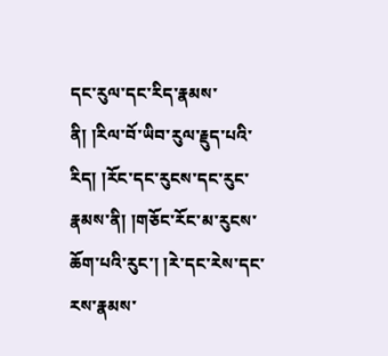དང་རུལ་དང་རིད་རྣམས་ནི། །རིལ་བོ་ཡིབ་རུལ་རྗུད་པའི་རིད། །རོང་དང་རུངས་དང་རུང་རྣམས་ནི། །གཅོང་རོང་མ་རུངས་ཆོག་པའི་རུང་། །རེ་དང་རེས་དང་རས་རྣམས་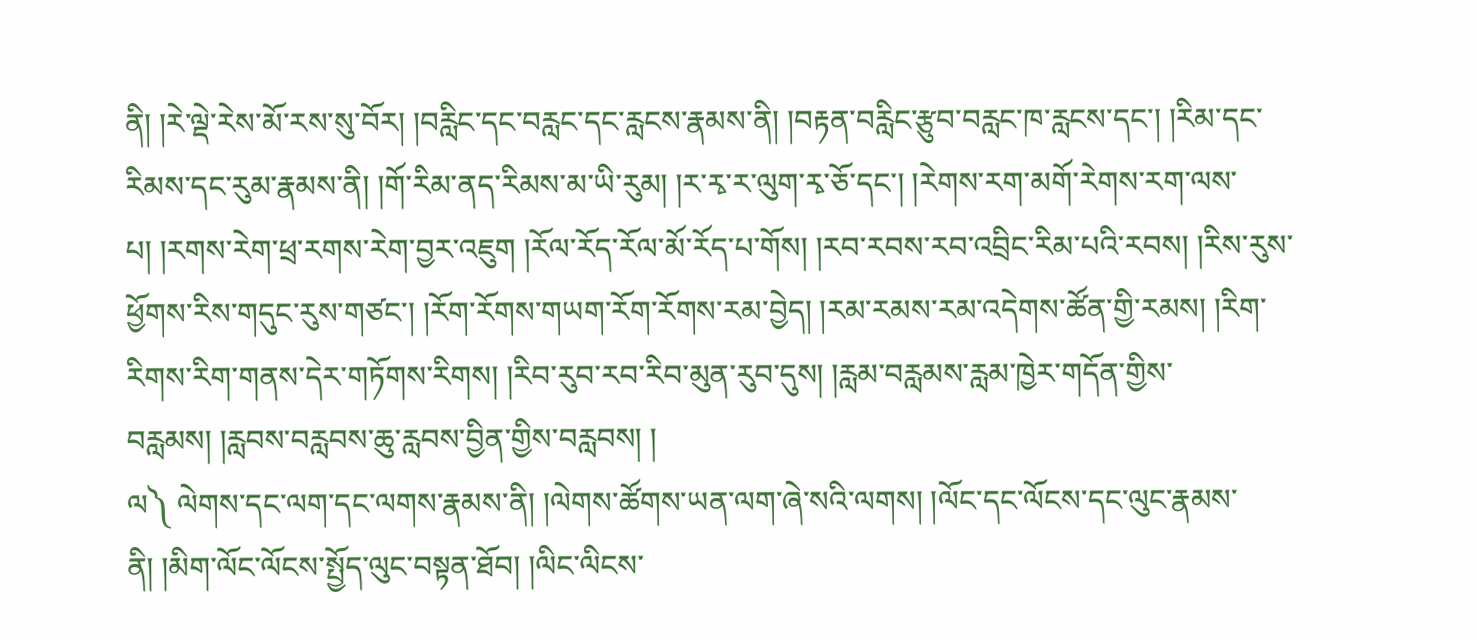ནི། །རེ་ལྡེ་རེས་མོ་རས་སུ་བོར། །བརླིང་དང་བརླང་དང་རླངས་རྣམས་ནི། །བརྟན་བརླིང་རྩུབ་བརླང་ཁ་རླངས་དང་། །རིམ་དང་རིམས་དང་རུམ་རྣམས་ནི། །གོ་རིམ་ནད་རིམས་མ་ཡི་རུམ། །ར་རྭ་ར་ལུག་རྭ་ཅོ་དང་། །རེགས་རག་མགོ་རེགས་རག་ལས་པ། །རགས་རེག་ཕྲ་རགས་རེག་བྱར་འཇུག །རོལ་རོད་རོལ་མོ་རོད་པ་གོས། །རབ་རབས་རབ་འབྲིང་རིམ་པའི་རབས། །རིས་རུས་ཕྱོགས་རིས་གདུང་རུས་གཙང་། །རོག་རོགས་གཡག་རོག་རོགས་རམ་བྱེད། །རམ་རམས་རམ་འདེགས་ཚོན་གྱི་རམས། །རིག་རིགས་རིག་གནས་དེར་གཏོགས་རིགས། །རིབ་རུབ་རབ་རིབ་མུན་རུབ་དུས། །རླམ་བརླམས་རླམ་ཁྱེར་གདོན་གྱིས་བརླམས། །རླབས་བརླབས་ཆུ་རླབས་བྱིན་གྱིས་བརླབས། །
ལ༽ ལེགས་དང་ལག་དང་ལགས་རྣམས་ནི། །ལེགས་ཚོགས་ཡན་ལག་ཞེ་སའི་ལགས། །ལོང་དང་ལོངས་དང་ལུང་རྣམས་ནི། །མིག་ལོང་ལོངས་སྤྱོད་ལུང་བསྟན་ཐོབ། །ལིང་ལིངས་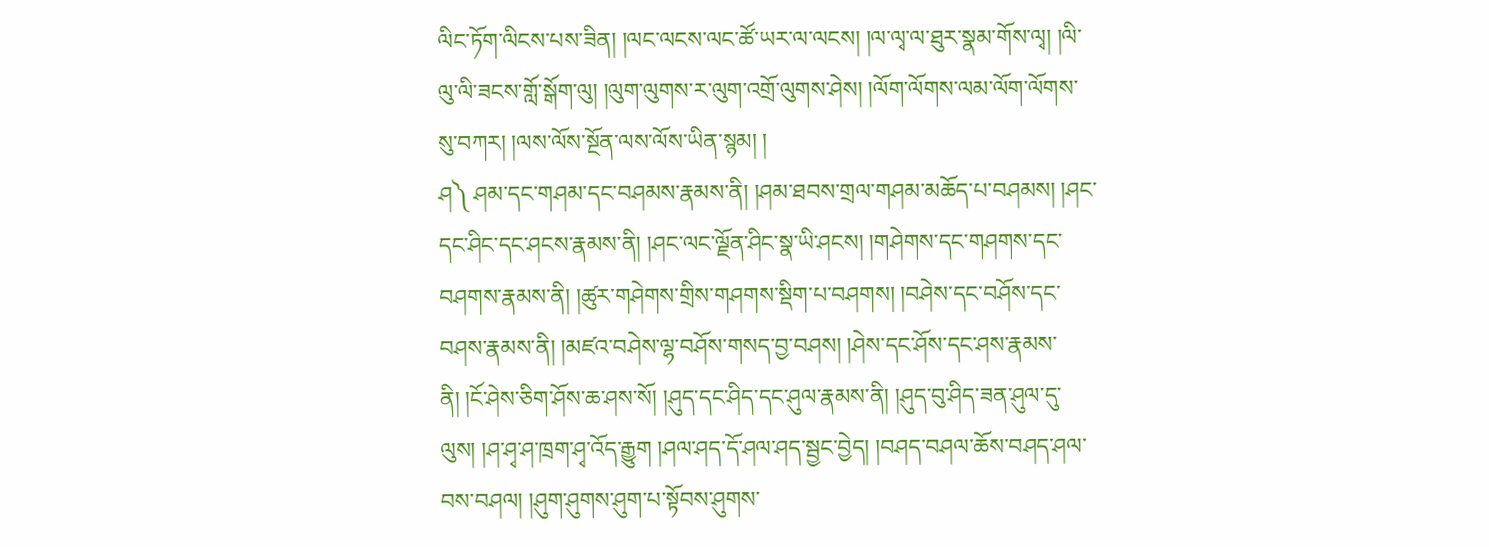ལིང་ཏོག་ལིངས་པས་ཟིན། །ལང་ལངས་ལང་ཚོ་ཡར་ལ་ལངས། །ལ་ལྭ་ལ་ཐུར་སྣམ་གོས་ལྭ། །ལི་ལུ་ལི་ཟངས་གློ་སྒོག་ལུ། །ལུག་ལུགས་ར་ལུག་འགྲོ་ལུགས་ཤེས། །ལོག་ལོགས་ལམ་ལོག་ལོགས་སུ་བཀར། །ལས་ལོས་སྔོན་ལས་ལོས་ཡིན་སྙམ། །
ཤ༽ ཤམ་དང་གཤམ་དང་བཤམས་རྣམས་ནི། །ཤམ་ཐབས་གྲལ་གཤམ་མཆོད་པ་བཤམས། །ཤང་དང་ཤིང་དང་ཤངས་རྣམས་ནི། །ཤང་ལང་ལྗོན་ཤིང་སྣ་ཡི་ཤངས། །གཤེགས་དང་གཤགས་དང་བཤགས་རྣམས་ནི། །ཚུར་གཤེགས་གྲིས་གཤགས་སྡིག་པ་བཤགས། །བཤེས་དང་བཤོས་དང་བཤས་རྣམས་ནི། །མཛའ་བཤེས་ལྷ་བཤོས་གསད་བྱ་བཤས། །ཤེས་དང་ཤོས་དང་ཤས་རྣམས་ནི། །ངོ་ཤེས་ཅིག་ཤོས་ཆ་ཤས་སོ། །ཤུད་དང་ཤིད་དང་ཤུལ་རྣམས་ནི། །ཤུད་བུ་ཤིད་ཟན་ཤུལ་དུ་ལུས། །ཤ་ཤྭ་ཤ་ཁྲག་ཤྭ་འོད་རྒྱུག །ཤལ་ཤད་དོ་ཤལ་ཤད་སྦྱང་བྱེད། །བཤད་བཤལ་ཆོས་བཤད་ཤལ་བས་བཤལ། །ཤུག་ཤུགས་ཤུག་པ་སྟོབས་ཤུགས་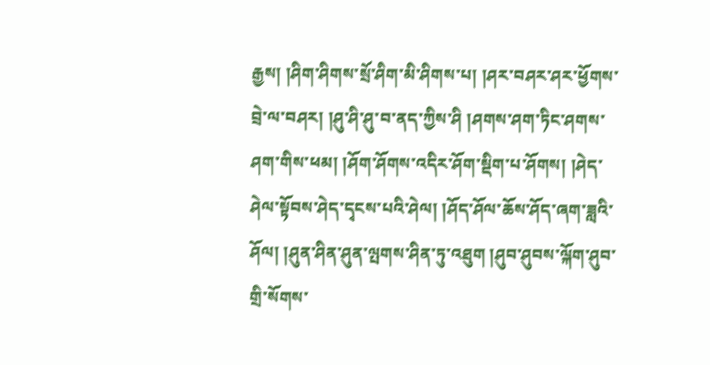རྒྱས། །ཤིག་ཤིགས་སྲོ་ཤིག་མི་ཤིགས་པ། །ཤར་བཤར་ཤར་ཕྱོགས་བྲེ་ལ་བཤར། །ཤུ་ཤི་ཤུ་བ་ནད་ཀྱིས་ཤི །ཤགས་ཤག་ཏིང་ཤགས་ཤག་གིས་ཕམ། །ཤོག་ཤོགས་འདིར་ཤོག་སྡིག་པ་ཤོགས། །ཤེད་ཤེལ་སྟོབས་ཤེད་དྭངས་པའི་ཤེལ། །ཤོད་ཤོལ་ཆོས་ཤོད་ཞག་ཟླའི་ཤོལ། །ཤུན་ཤིན་ཤུན་ལྤགས་ཤིན་ཏུ་འཐུག །ཤུབ་ཤུབས་ལྐོག་ཤུབ་གྲི་སོགས་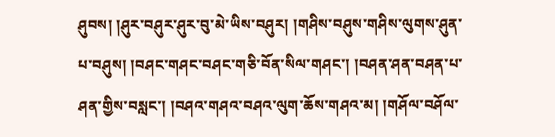ཤུབས། །ཤུར་བཤུར་ཤུར་བུ་མེ་ཡིས་བཤུར། །གཤིས་བཤུས་གཤིས་ལུགས་ཤུན་པ་བཤུས། །བཤང་གཤང་བཤང་གཅི་བོན་སིལ་གཤང་། །བཤན་ཤན་བཤན་པ་ཤན་གྱིས་བསླང་། །བཤའ་གཤའ་བཤའ་ལུག་ཆོས་གཤའ་མ། །གཤོལ་བཤོལ་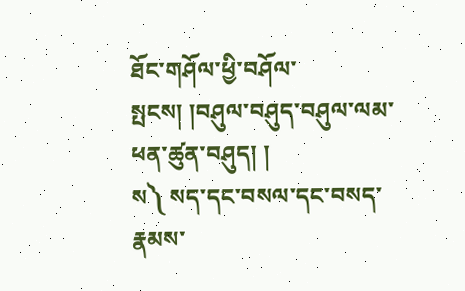ཐོང་གཤོལ་ཕྱི་བཤོལ་སྤངས། །བཤུལ་བཤུད་བཤུལ་ལམ་ཕན་ཚུན་བཤུད། །
ས༽ སད་དང་བསལ་དང་བསད་རྣམས་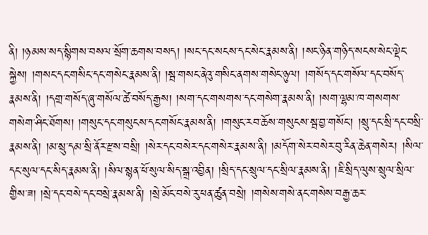ནི། །ཉམས་སད་སྙིགས་བསལ་སྲོག་ཆགས་བསད། །སང་དང་སངས་དང་སེང་རྣམས་ནི། །སང་ཉིན་གཉིད་སངས་སེང་ལྡེང་སྐྱེས། །གསང་དང་གསིང་དང་གསེང་རྣམས་ནི། །སྦ་གསང་ནེའུ་གསིང་ནགས་གསེང་ཉུལ། །གསོད་དང་གསོལ་དང་བསོད་རྣམས་ནི། །དགྲ་གསོད་ཞུ་གསོལ་ཚེ་བསོད་རྒྱས། །སག་དང་གསགས་དང་གསེག་རྣམས་ནི། །སག་ལྷམ་ཁ་གསགས་གསེག་ཤིང་ཐོགས། །གསུང་དང་གསུངས་དང་གསོང་རྣམས་ནི། །གསུང་རབ་ཆོས་གསུངས་སྦ་བྱ་གསོང་། །སྲུ་དང་སྲི་དང་བསྲི་རྣམས་ནི། །མ་སྲུ་དམ་སྲི་ནོར་རྫས་བསྲི། །སེར་དང་བསེར་དང་གསེར་རྣམས་ནི། །མདོག་སེར་བསེར་བུ་རིན་ཆེན་གསེར། །སིལ་དང་སུལ་དང་སིད་རྣམས་ནི། །སིལ་སྙན་ཕོ་སུལ་སིད་སྒྲ་འབྱིན། །སྲིད་དང་སྲུལ་དང་སྲིལ་རྣམས་ནི། །ཇི་སྲིད་ལུས་སྲུལ་སྲིལ་གྱིས་ཟ། །སྲེ་དང་བསེ་དང་བསྲེ་རྣམས་ནི། །སྲེ་མོང་བསེ་རུ་ཕན་ཚུན་བསྲེ། །གསེས་གསེ་ནང་གསེས་བརྒྱ་ཆར་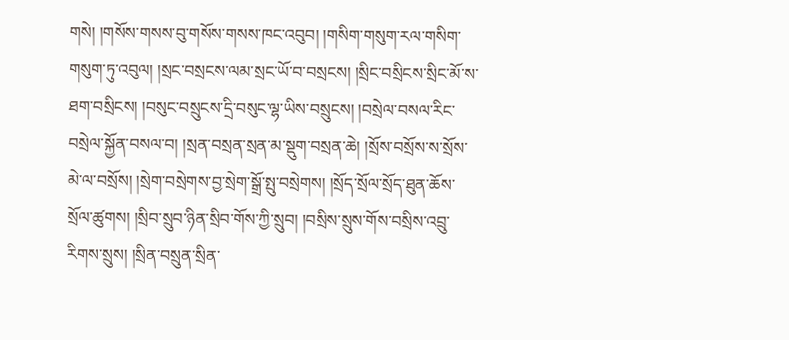གསེ། །གསོས་གསས་བུ་གསོས་གསས་ཁང་འབུབ། །གསིག་གསུག་རལ་གསིག་གསུག་ཏུ་འབུལ། །སྲང་བསྲངས་ལམ་སྲང་ཡོ་བ་བསྲངས། །སྲིང་བསྲིངས་སྲིང་མོ་ས་ཐག་བསྲིངས། །བསུང་བསྲུངས་དྲི་བསུང་ལྷ་ཡིས་བསྲུངས། །བསྲེལ་བསལ་རིང་བསྲེལ་སྐྱོན་བསལ་བ། །སྲན་བསྲན་སྲན་མ་སྡུག་བསྲན་ཆེ། །སྲོས་བསྲོས་ས་སྲོས་མེ་ལ་བསྲོས། །སྲེག་བསྲེགས་བྱ་སྲེག་སྒྲོ་སྤུ་བསྲེགས། །སྲོད་སྲོལ་སྲོད་ཐུན་ཆོས་སྲོལ་ཚུགས། །སྲིབ་སྲུབ་ཉིན་སྲིབ་གོས་ཀྱི་སྲུབ། །བསྲིས་སྲུས་གོས་བསྲིས་འབྲུ་རིགས་སྲུས། །སྲིན་བསྲུན་སྲིན་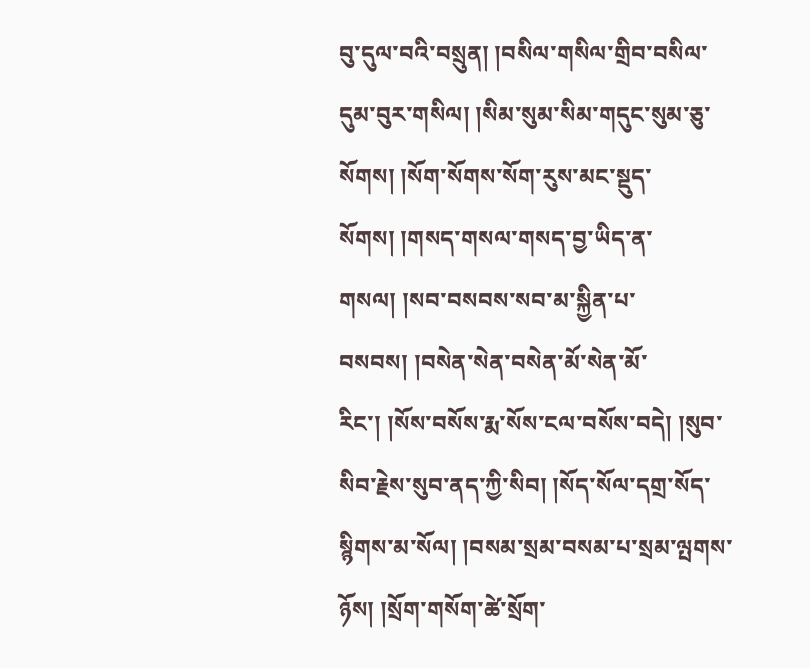བུ་དུལ་བའི་བསྲུན། །བསིལ་གསིལ་གྲིབ་བསིལ་དུམ་བུར་གསིལ། །སིམ་སུམ་སིམ་གདུང་སུམ་ཅུ་སོགས། །སོག་སོགས་སོག་རུས་མང་སྡུད་སོགས། །གསད་གསལ་གསད་བྱ་ཡིད་ན་གསལ། །སབ་བསབས་སབ་མ་སྐྱིན་པ་བསབས། །བསེན་སེན་བསེན་མོ་སེན་མོ་རིང་། །སོས་བསོས་རྨ་སོས་ངལ་བསོས་བདེ། །སུབ་སིབ་རྗེས་སུབ་ནད་ཀྱི་སིབ། །སོད་སོལ་དགྲ་སོད་སྙིགས་མ་སོལ། །བསམ་སྲམ་བསམ་པ་སྲམ་ལྤགས་ཉོས། །སྲོག་གསོག་ཚེ་སྲོག་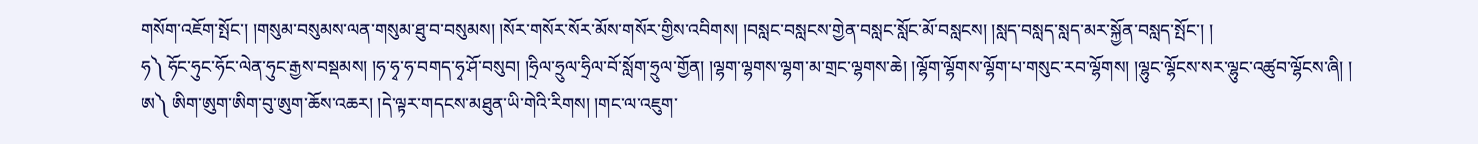གསོག་འཇོག་སྤོང་། །གསུམ་བསུམས་ལན་གསུམ་ཐུ་བ་བསུམས། །སོར་གསོར་སོར་མོས་གསོར་གྱིས་འབིགས། །བསླང་བསླངས་གྱེན་བསླང་སློང་མོ་བསླངས། །སླད་བསླད་སླད་མར་སྐྱོན་བསླད་སྤོང་། །
ཧ༽ ཧོང་ཧུང་ཧོང་ལེན་ཧུང་རྒྱས་བསྡམས། །ཧ་ཧྭ་ཧ་བགད་ཧྭ་ཤོ་བསུབ། །ཧྲིལ་ཧྲུལ་ཧྲིལ་བོ་སློག་ཧྲུལ་གྱོན། །ལྷག་ལྷགས་ལྷག་མ་གྲང་ལྷགས་ཆེ། །ལྷོག་ལྷོགས་ལྷོག་པ་གསུང་རབ་ལྷོགས། །ལྷུང་ལྷོངས་སར་ལྷུང་འཚུབ་ལྷོངས་ཞི། །
ཨ༽ ཨིག་ཨུག་ཨིག་བུ་ཨུག་ཆོས་འཆར། །དེ་ལྟར་གདངས་མཐུན་ཡི་གེའི་རིགས། །གང་ལ་འཇུག་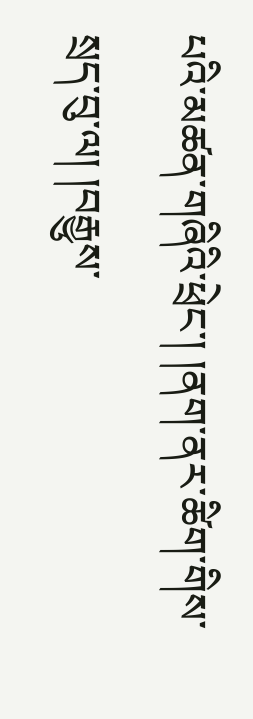པའི་མཚན་གཞིའི་ཕྲེང་། །ནག་ནར་ཚིག་གིས་སྲད་བུ་ལ། །བརྒྱུས་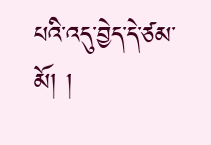པའི་འདུ་བྱེད་དེ་ཙམ་མོ། །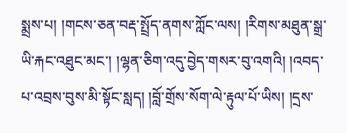སྨྲས་པ། །གངས་ཅན་བརྡ་སྤྲོད་ནགས་ཀློང་ལས། །རིགས་མཐུན་སྒྲ་ཡི་རྐང་འཐུང་མང་། །ལྷན་ཅིག་འདུ་བྱེད་གསར་བུ་འགའི། །འབད་པ་འབྲས་བུས་མི་སྟོང་སླད། །བློ་གྲོས་སོག་ལེ་རྟུལ་པོ་ཡིས། །དྲས་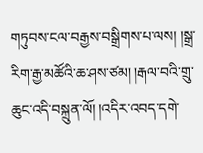གཏུབས་ངལ་བརྒྱས་བསྒྲིགས་པ་ལས། །སྒྲ་རིག་རྒྱ་མཚོའི་ཆ་ཤས་ཙམ། །རྒལ་བའི་གྲུ་ཆུང་འདི་བསྐྲུན་ལོ། །འདིར་འབད་དགེ་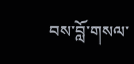བས་བློ་གསལ་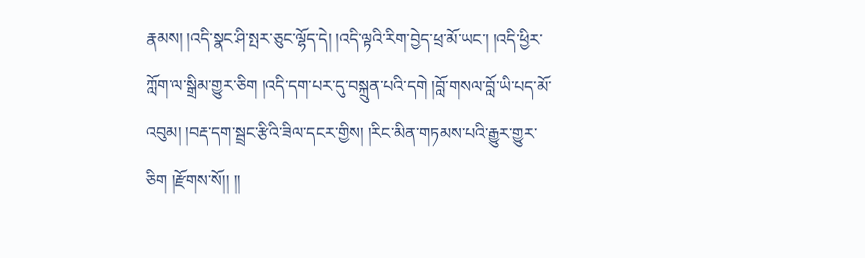རྣམས། །འདི་སྣང་ཤི་སྤར་ཅུང་ལྷོད་དེ། །འདི་ལྟའི་རིག་བྱེད་ཕྲ་མོ་ཡང་། །འདི་ཕྱིར་ཀློག་ལ་སྒྲིམ་གྱུར་ཅིག །འདི་དག་པར་དུ་བསྐྲུན་པའི་དགེ །བློ་གསལ་བློ་ཡི་པད་མོ་འབུམ། །བརྡ་དག་སྦྲང་རྩིའི་ཟིལ་དངར་གྱིས། །རིང་མིན་གཏམས་པའི་རྒྱུར་གྱུར་ཅིག །རྫོགས་སོ།། །།